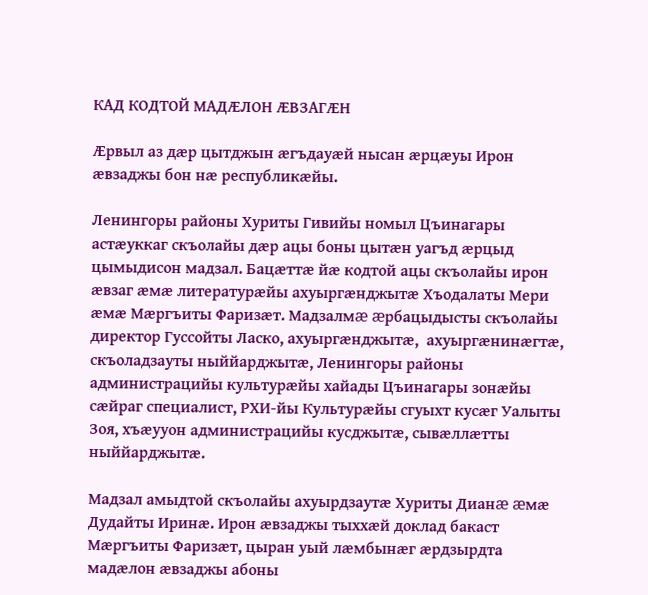КАД КОДТОЙ МАДÆЛОН ÆВЗАГÆН

Æрвыл аз дæр цытджын æгъдауæй нысан æрцæуы Ирон æвзаджы бон нæ республикæйы.

Ленингоры районы Хуриты Гивийы номыл Цъинагары астæуккаг скъолайы дæр ацы боны цытæн уагъд æрцыд цымыдисон мадзал. Бацæттæ йæ кодтой ацы скъолайы ирон æвзаг æмæ литературæйы ахуыргæнджытæ Хъодалаты Мери æмæ Мæргъиты Фаризæт. Мадзалмæ æрбацыдысты скъолайы директор Гуссойты Ласко, ахуыргæнджытæ,  ахуыргæнинæгтæ, скъоладзауты ныййарджытæ, Ленингоры районы администрацийы культурæйы хайады Цъинагары зонæйы сæйраг специалист, РХИ-йы Культурæйы сгуыхт кусæг Уалыты Зоя, хъæууон администрацийы кусджытæ, сывæллæтты ныййарджытæ.

Мадзал амыдтой скъолайы ахуырдзаутæ Хуриты Дианæ æмæ Дудайты Иринæ. Ирон æвзаджы тыххæй доклад бакаст Мæргъиты Фаризæт, цыран уый лæмбынæг æрдзырдта мадæлон æвзаджы абоны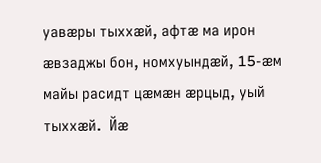уавæры тыххæй, афтæ ма ирон æвзаджы бон, номхуындæй, 15-æм майы расидт цæмæн æрцыд, уый тыххæй.  Йæ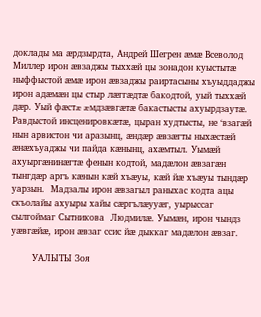доклады ма æрдзырдта, Андрей Шегрен æмæ Всеволод Миллер ирон æвзаджы тыххæй цы зонадон куыстытæ ныффыстой æмæ ирон æвзаджы раиртасыны хъуыддаджы ирон адæмæн цы стыр лæггæдтæ бакодтой, уый тыххæй дæр. Уый фæстæ æмдзæвгæтæ бакастысты ахуырдзаутæ. Равдыстой инсценировкæтæ, цыран худтысты, не ‘взагæй нын арвистон чи аразынц, æндæр æвзæгты ныхæстæй æнæхъуаджы чи пайда кæнынц, ахæмтыл. Уымæй ахуыргæнинæгтæ фенын кодтой, мадæлон æвзагæн тынгдæр аргъ кæнын кæй хъæуы, кæй йæ хъæуы тындæр уарзын.  Мадзалы ирон æвзагыл раныхас кодта ацы скъолайы ахуыры хайы сæргълæууæг, уырыссаг сылгоймаг Сытникова  Людмилæ. Уымæн, ирон чындз уæвгæйæ, ирон æвзаг ссис йæ дыккаг мадæлон æвзаг.

       УАЛЫТЫ Зоя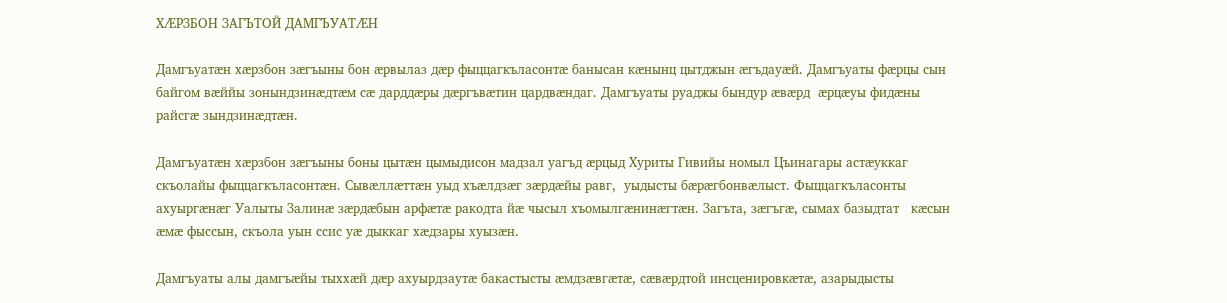ХÆРЗБОН ЗАГЪТОЙ ДАМГЪУАТÆН

Дамгъуатæн хæрзбон зæгъыны бон æрвылаз дæр фыццагкъласонтæ банысан кæнынц цытджын æгъдауæй. Дамгъуаты фæрцы сын байгом вæййы зонындзинæдтæм сæ дарддæры дæргъвæтин цардвæндаг. Дамгъуаты руаджы бындур æвæрд  æрцæуы фидæны райсгæ зындзинæдтæн.

Дамгъуатæн хæрзбон зæгъыны боны цытæн цымыдисон мадзал уагъд æрцыд Хуриты Гивийы номыл Цъинагары астæуккаг скъолайы фыццагкъласонтæн. Сывæллæттæн уыд хъæлдзæг зæрдæйы равг,  уыдысты бæрæгбонвæлыст. Фыццагкъласонты ахуыргæнæг Уалыты Залинæ зæрдæбын арфæтæ ракодта йæ чысыл хъомылгæнинæгтæн. Загъта, зæгъгæ, сымах базыдтат   кæсын æмæ фыссын, скъола уын ссис уæ дыккаг хæдзары хуызæн.

Дамгъуаты алы дамгъæйы тыххæй дæр ахуырдзаутæ бакастысты æмдзæвгæтæ, сæвæрдтой инсценировкæтæ, азарыдысты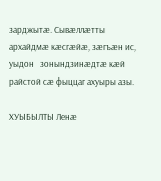зарджытæ. Сывæллæтты архайдмæ кæсгæйæ, зæгъæн ис, уыдон   зонындзинæдтæ кæй райстой сæ фыццаг ахуыры азы.

ХУЫБЫЛТЫ Ленæ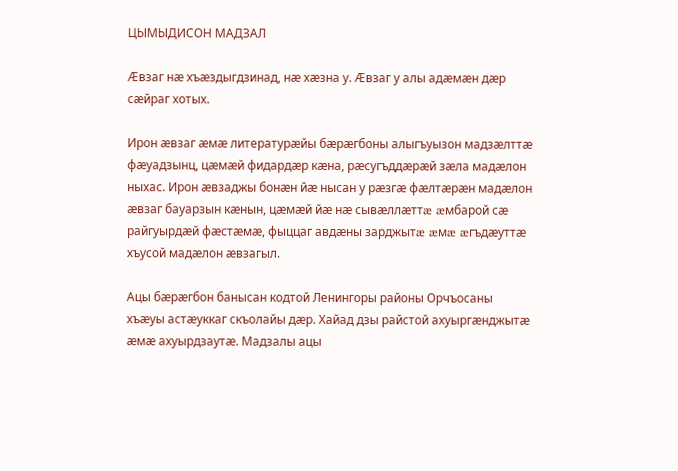ЦЫМЫДИСОН МАДЗАЛ

Æвзаг нæ хъæздыгдзинад, нæ хæзна у. Æвзаг у алы адæмæн дæр  сæйраг хотых.

Ирон æвзаг æмæ литературæйы бæрæгбоны алыгъуызон мадзæлттæ фæуадзынц, цæмæй фидардæр кæна, рæсугъддæрæй зæла мадæлон ныхас. Ирон æвзаджы бонæн йæ нысан у рæзгæ фæлтæрæн мадæлон æвзаг бауарзын кæнын, цæмæй йæ нæ сывæллæттæ æмбарой сæ райгуырдæй фæстæмæ, фыццаг авдæны зарджытæ æмæ æгъдæуттæ хъусой мадæлон æвзагыл.

Ацы бæрæгбон банысан кодтой Ленингоры районы Орчъосаны хъæуы астæуккаг скъолайы дæр. Хайад дзы райстой ахуыргæнджытæ æмæ ахуырдзаутæ. Мадзалы ацы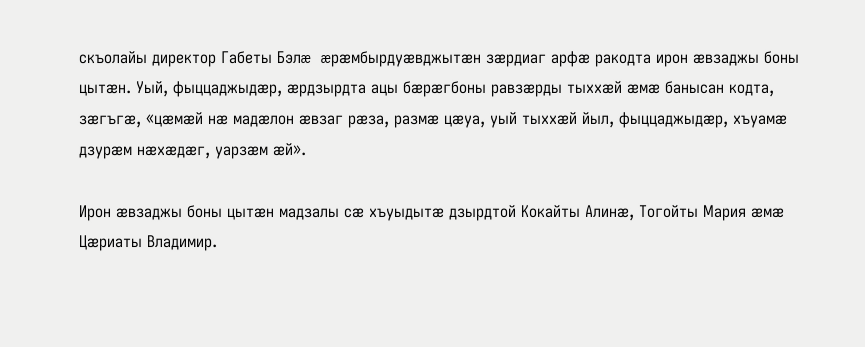скъолайы директор Габеты Бэлæ æрæмбырдуæвджытæн зæрдиаг арфæ ракодта ирон æвзаджы боны цытæн. Уый, фыццаджыдæр, æрдзырдта ацы бæрæгбоны равзæрды тыххæй æмæ банысан кодта, зæгъгæ, «цæмæй нæ мадæлон æвзаг рæза, размæ цæуа, уый тыххæй йыл, фыццаджыдæр, хъуамæ дзурæм нæхæдæг, уарзæм æй».

Ирон æвзаджы боны цытæн мадзалы сæ хъуыдытæ дзырдтой Кокайты Алинæ, Тогойты Мария æмæ Цæриаты Владимир.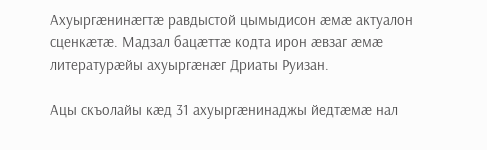Ахуыргæнинæгтæ равдыстой цымыдисон æмæ актуалон сценкæтæ. Мадзал бацæттæ кодта ирон æвзаг æмæ литературæйы ахуыргæнæг Дриаты Руизан.

Ацы скъолайы кæд 31 ахуыргæнинаджы йедтæмæ нал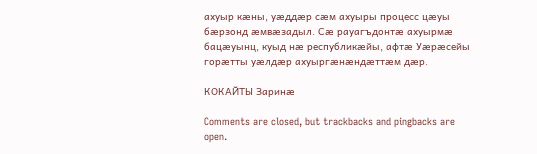ахуыр кæны, уæддæр сæм ахуыры процесс цæуы бæрзонд æмвæзадыл. Сæ рауагъдонтæ ахуырмæ бацæуынц, куыд нæ республикæйы, афтæ Уæрæсейы горæтты уæлдæр ахуыргæнæндæттæм дæр.

КОКАЙТЫ Заринæ

Comments are closed, but trackbacks and pingbacks are open.